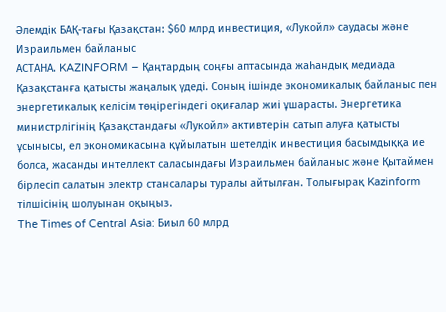Әлемдік БАҚ-тағы Қазақстан: $60 млрд инвестиция, «Лукойл» саудасы және Израильмен байланыс
АСТАНА. KAZINFORM – Қаңтардың соңғы аптасында жаһандық медиада Қазақстанға қатысты жаңалық үдеді. Соның ішінде экономикалық байланыс пен энергетикалық келісім төңірегіндегі оқиғалар жиі ұшарасты. Энергетика министрлігінің Қазақстандағы «Лукойл» активтерін сатып алуға қатысты ұсынысы, ел экономикасына құйылатын шетелдік инвестиция басымдыққа ие болса, жасанды интеллект саласындағы Израильмен байланыс және Қытаймен бірлесіп салатын электр стансалары туралы айтылған. Толығырақ Kazinform тілшісінің шолуынан оқыңыз.
The Times of Central Asia: Биыл 60 млрд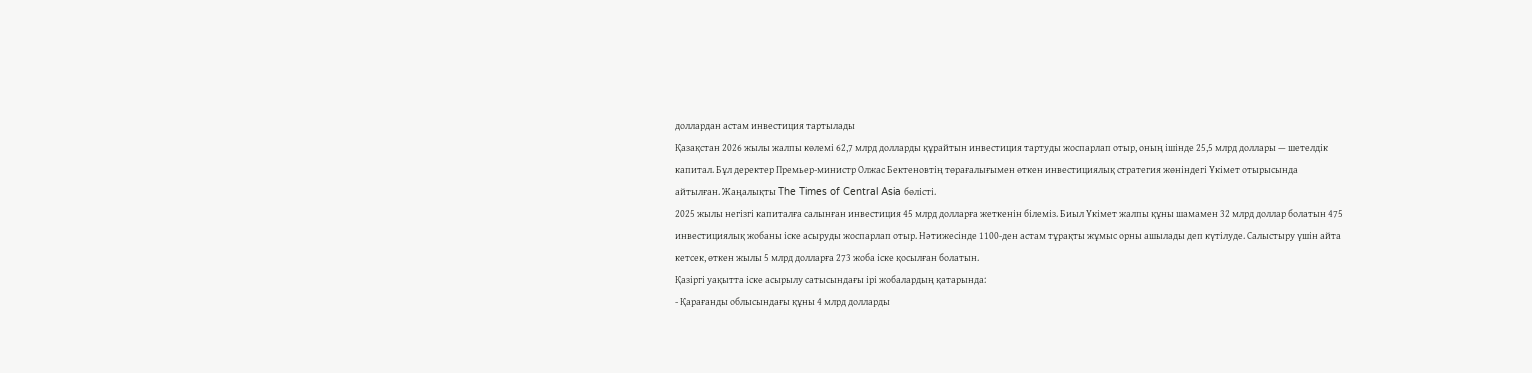доллардан астам инвестиция тартылады
Қазақстан 2026 жылы жалпы көлемі 62,7 млрд долларды құрайтын инвестиция тартуды жоспарлап отыр, оның ішінде 25,5 млрд доллары — шетелдік капитал. Бұл деректер Премьер-министр Олжас Бектеновтің төрағалығымен өткен инвестициялық стратегия жөніндегі Үкімет отырысында айтылған. Жаңалықты The Times of Central Asia бөлісті.
2025 жылы негізгі капиталға салынған инвестиция 45 млрд долларға жеткенін білеміз. Биыл Үкімет жалпы құны шамамен 32 млрд доллар болатын 475 инвестициялық жобаны іске асыруды жоспарлап отыр. Нәтижесінде 1100-ден астам тұрақты жұмыс орны ашылады деп күтілуде. Салыстыру үшін айта кетсек, өткен жылы 5 млрд долларға 273 жоба іске қосылған болатын.
Қазіргі уақытта іске асырылу сатысындағы ірі жобалардың қатарында:
- Қарағанды облысындағы құны 4 млрд долларды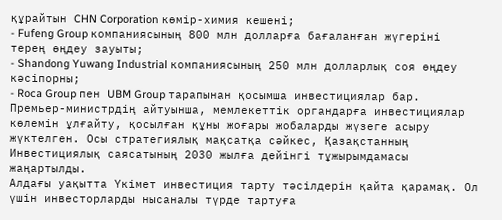құрайтын CHN Corporation көмір-химия кешені;
- Fufeng Group компаниясының 800 млн долларға бағаланған жүгеріні терең өңдеу зауыты;
- Shandong Yuwang Industrial компаниясының 250 млн долларлық соя өңдеу кәсіпорны;
- Roca Group пен UBM Group тарапынан қосымша инвестициялар бар.
Премьер-министрдің айтуынша, мемлекеттік органдарға инвестициялар көлемін ұлғайту, қосылған құны жоғары жобаларды жүзеге асыру жүктелген. Осы стратегиялық мақсатқа сәйкес, Қазақстанның Инвестициялық саясатының 2030 жылға дейінгі тұжырымдамасы жаңартылды.
Алдағы уақытта Үкімет инвестиция тарту тәсілдерін қайта қарамақ. Ол үшін инвесторларды нысаналы түрде тартуға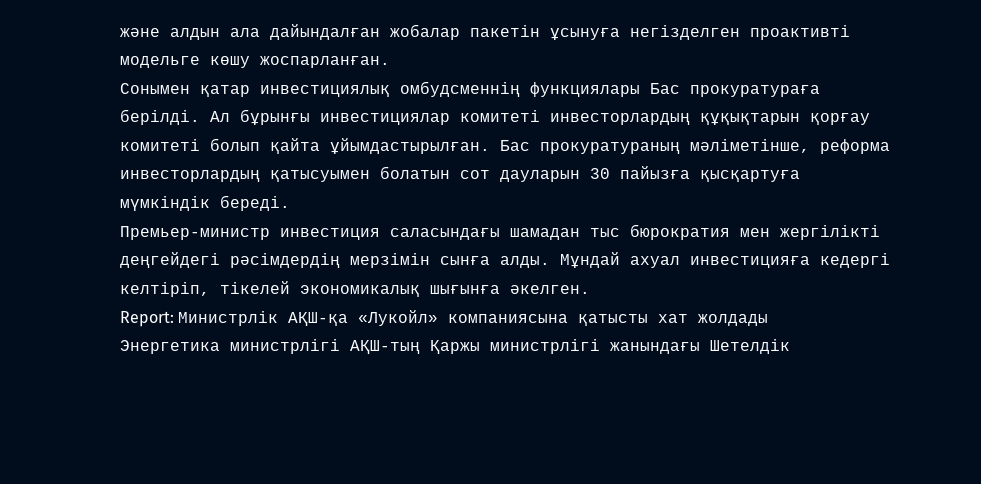және алдын ала дайындалған жобалар пакетін ұсынуға негізделген проактивті модельге көшу жоспарланған.
Сонымен қатар инвестициялық омбудсменнің функциялары Бас прокуратураға берілді. Ал бұрынғы инвестициялар комитеті инвесторлардың құқықтарын қорғау комитеті болып қайта ұйымдастырылған. Бас прокуратураның мәліметінше, реформа инвесторлардың қатысуымен болатын сот дауларын 30 пайызға қысқартуға мүмкіндік береді.
Премьер-министр инвестиция саласындағы шамадан тыс бюрократия мен жергілікті деңгейдегі рәсімдердің мерзімін сынға алды. Мұндай ахуал инвестицияға кедергі келтіріп, тікелей экономикалық шығынға әкелген.
Report: Министрлік АҚШ-қа «Лукойл» компаниясына қатысты хат жолдады
Энергетика министрлігі АҚШ-тың Қаржы министрлігі жанындағы Шетелдік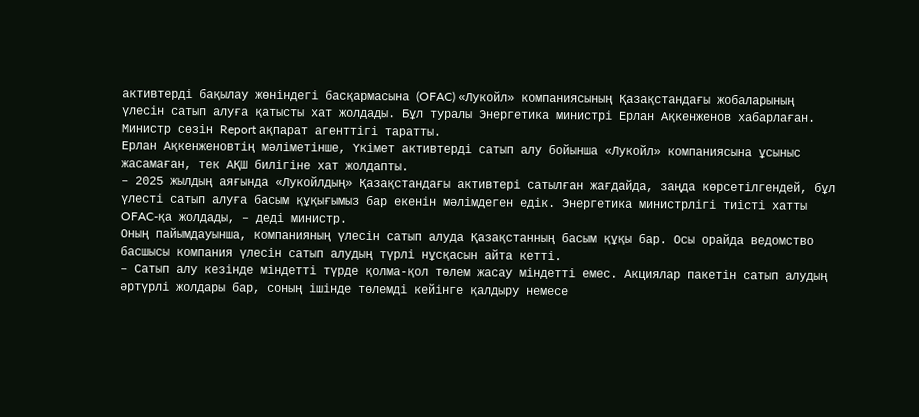активтерді бақылау жөніндегі басқармасына (OFAC) «Лукойл» компаниясының Қазақстандағы жобаларының үлесін сатып алуға қатысты хат жолдады. Бұл туралы Энергетика министрі Ерлан Ақкенженов хабарлаған. Министр сөзін Report ақпарат агенттігі таратты.
Ерлан Ақкенженовтің мәліметінше, Үкімет активтерді сатып алу бойынша «Лукойл» компаниясына ұсыныс жасамаған, тек АҚШ билігіне хат жолдапты.
– 2025 жылдың аяғында «Лукойлдың» Қазақстандағы активтері сатылған жағдайда, заңда көрсетілгендей, бұл үлесті сатып алуға басым құқығымыз бар екенін мәлімдеген едік. Энергетика министрлігі тиісті хатты OFAC-қа жолдады, – деді министр.
Оның пайымдауынша, компанияның үлесін сатып алуда Қазақстанның басым құқы бар. Осы орайда ведомство басшысы компания үлесін сатып алудың түрлі нұсқасын айта кетті.
– Сатып алу кезінде міндетті түрде қолма-қол төлем жасау міндетті емес. Акциялар пакетін сатып алудың әртүрлі жолдары бар, соның ішінде төлемді кейінге қалдыру немесе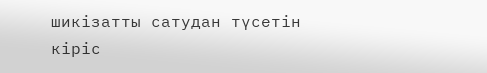шикізатты сатудан түсетін кіріс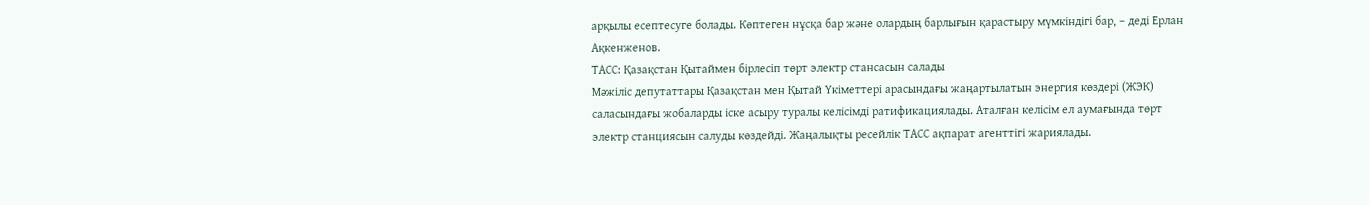арқылы есептесуге болады. Көптеген нұсқа бар және олардың барлығын қарастыру мүмкіндігі бар, – деді Ерлан Ақкенженов.
ТАСС: Қазақстан Қытаймен бірлесіп төрт электр стансасын салады
Мәжіліс депутаттары Қазақстан мен Қытай Үкіметтері арасындағы жаңартылатын энергия көздері (ЖЭК) саласындағы жобаларды іске асыру туралы келісімді ратификациялады. Аталған келісім ел аумағында төрт электр станциясын салуды көздейді. Жаңалықты ресейлік ТАСС ақпарат агенттігі жариялады.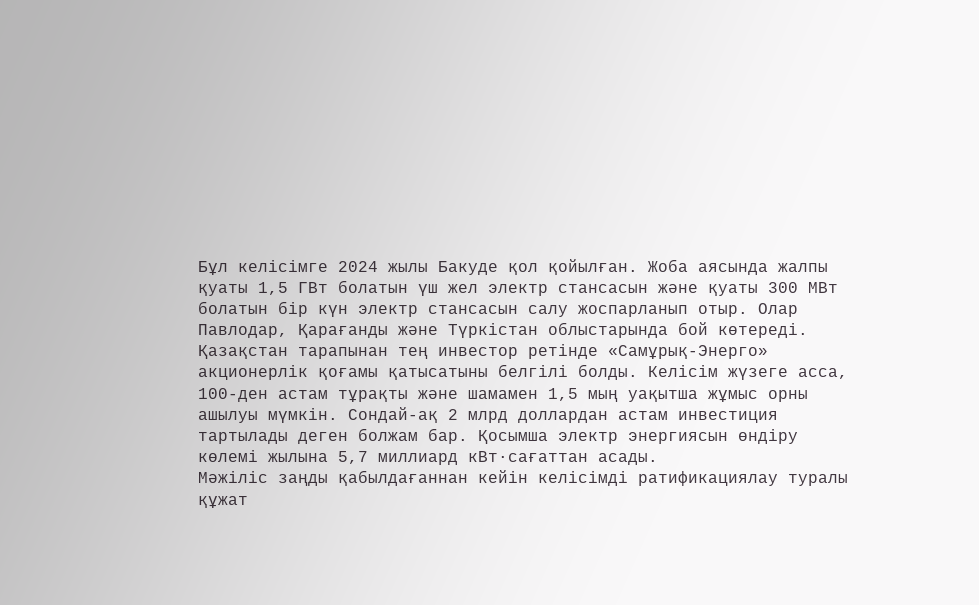Бұл келісімге 2024 жылы Бакуде қол қойылған. Жоба аясында жалпы қуаты 1,5 ГВт болатын үш жел электр стансасын және қуаты 300 МВт болатын бір күн электр стансасын салу жоспарланып отыр. Олар Павлодар, Қарағанды және Түркістан облыстарында бой көтереді.
Қазақстан тарапынан тең инвестор ретінде «Самұрық-Энерго» акционерлік қоғамы қатысатыны белгілі болды. Келісім жүзеге асса, 100-ден астам тұрақты және шамамен 1,5 мың уақытша жұмыс орны ашылуы мүмкін. Сондай-ақ 2 млрд доллардан астам инвестиция тартылады деген болжам бар. Қосымша электр энергиясын өндіру көлемі жылына 5,7 миллиард кВт·сағаттан асады.
Мәжіліс заңды қабылдағаннан кейін келісімді ратификациялау туралы құжат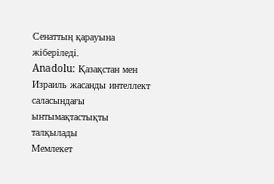Сенаттың қарауына жіберіледі.
Anadolu: Қазақстан мен Израиль жасанды интеллект саласындағы ынтымақтастықты талқылады
Мемлекет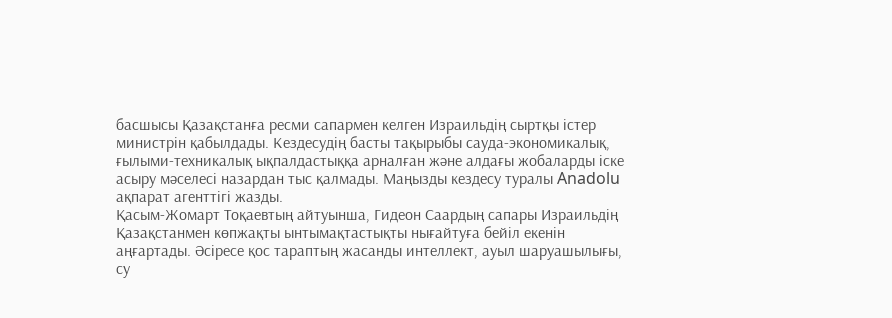басшысы Қазақстанға ресми сапармен келген Израильдің сыртқы істер министрін қабылдады. Кездесудің басты тақырыбы сауда-экономикалық, ғылыми-техникалық ықпалдастыққа арналған және алдағы жобаларды іске асыру мәселесі назардан тыс қалмады. Маңызды кездесу туралы Anadolu ақпарат агенттігі жазды.
Қасым-Жомарт Тоқаевтың айтуынша, Гидеон Саардың сапары Израильдің Қазақстанмен көпжақты ынтымақтастықты нығайтуға бейіл екенін аңғартады. Әсіресе қос тараптың жасанды интеллект, ауыл шаруашылығы, су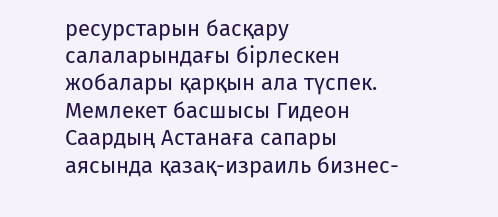ресурстарын басқару салаларындағы бірлескен жобалары қарқын ала түспек.
Мемлекет басшысы Гидеон Саардың Астанаға сапары аясында қазақ-израиль бизнес-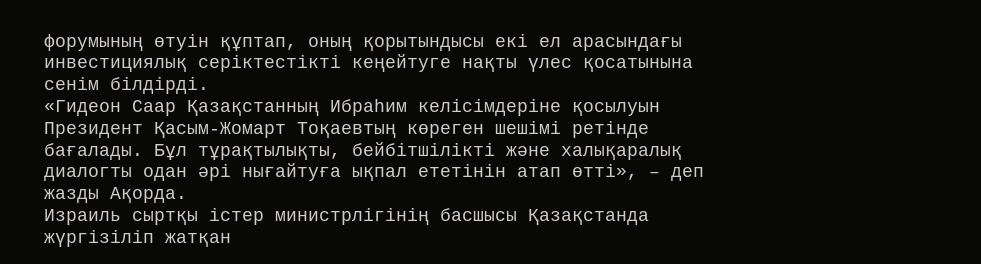форумының өтуін құптап, оның қорытындысы екі ел арасындағы инвестициялық серіктестікті кеңейтуге нақты үлес қосатынына сенім білдірді.
«Гидеон Саар Қазақстанның Ибраһим келісімдеріне қосылуын Президент Қасым-Жомарт Тоқаевтың көреген шешімі ретінде бағалады. Бұл тұрақтылықты, бейбітшілікті және халықаралық диалогты одан әрі нығайтуға ықпал ететінін атап өтті», – деп жазды Ақорда.
Израиль сыртқы істер министрлігінің басшысы Қазақстанда жүргізіліп жатқан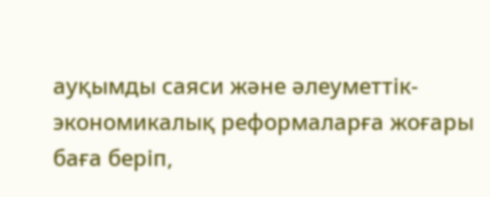ауқымды саяси және әлеуметтік-экономикалық реформаларға жоғары баға беріп,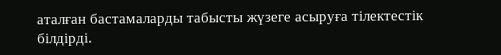аталған бастамаларды табысты жүзеге асыруға тілектестік білдірді.